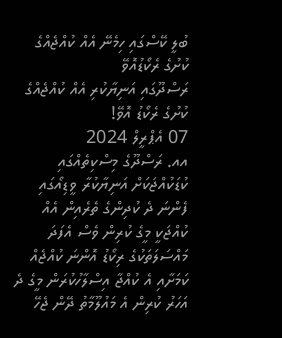ބުލީ ކޭސްގައި ހިމެނޭ އެއް ކުއްޖެއްގެ ކުށުގެ ރެކޯޑުއޮވޭ
ރަސްދޫގައި އަނިޔާކުރި އެއް ކުއްޖެއްގެ ކުށުގެ ރެކޯޑު އޮވޭ!
07 އެޕްރީލް 2024
އއ. ރަސްދޫގެ މިސްކިތެއްގައި ކުޑަކުއްޖަކަށް އަނިޔާކުރާ ވީޑިއޯގައި ފެންނަ ދެ ކުދިންގެ ތެރެއިން އެއް ކުއްޖަކީ މީގެ ކުރިން ވެސް އެފަދަ މައްސަލަތަކުގެ ރިކޯޑު އޮންނަ ކުއްޖެއް ކަމަށާއި އެ ކުއްޖާ އިސްލާހުކުރަން މީގެ ދެ އަހަރު ކުރިން އެ މައުލޫމާތު ދޭން ޖެހޭ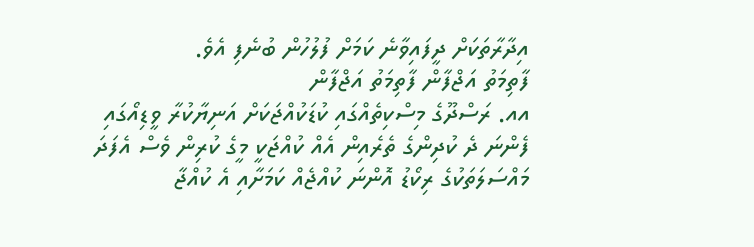އިދާރާތަކަށް ދީފައިވާނެ ކަމަށް ފުލުހުން ބުނެފި އެވެ.
ފާތިމަތު އަޖްފާން ފާތިމަތު އަޖްފާން
އއ. ރަސްދޫގެ މިސްކިތެއްގައި ކުޑަކުއްޖަކަށް އަނިޔާކުރާ ވީޑިއޯގައި ފެންނަ ދެ ކުދިންގެ ތެރެއިން އެއް ކުއްޖަކީ މީގެ ކުރިން ވެސް އެފަދަ މައްސަލަތަކުގެ ރިކޯޑު އޮންނަ ކުއްޖެއް ކަމަށާއި އެ ކުއްޖާ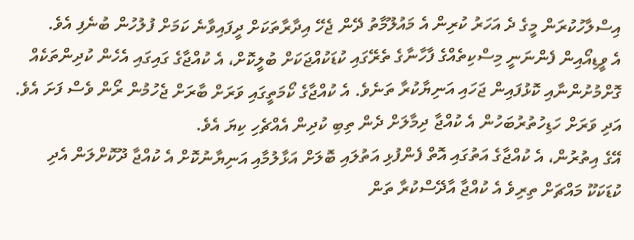އިސްލާހުކުރަން މީގެ ދެ އަހަރު ކުރިން އެ މައުލޫމާތު ދޭން ޖެހޭ އިދާރާތަކަށް ދީފައިވާނެ ކަމަށް ފުލުހުން ބުނެފި އެވެ.
އެ ވީޑިއޯއިން ފެންނަނީ މިސްކިތެއްގެ ފާހާނާގެ ތެރޭގައި ކުޑަކުއްޖަކަށް ބުލީކޮށް، އެ ކުއްޖާގެ ގައިގައި އެހެން ކުދިންތަކެއް ގޮށްމުށުންނާއި ކޮޅުފައިން ޖަހައި އަނިޔާކުރާ ތަނެވެ. އެ ކުއްޖާގެ ކޯމަތީގައި ވަރަށް ބާރަށް ޖެހުމުން ރޯން ވެސް ފަށަ އެވެ. އަދި ވަރަށް ހަޑިހުތުރުބަހުން އެ ކުއްޖާ ދިމާލަށް ދެން ތިބި ކުދިން އެއްޗެހި ކިޔަ އެވެ.
އޭގެ އިތުރުން، އެ ކުއްޖާގެ އަތުގައި އޮތް ފެންފުޅި އަތުލައި ބޮލަށް އަޅާލުމާއި އަނިޔާނުކޮށް އެ ކުއްޖާ ދޫކޮށްލަން އެދި ކުޑަކަކޫ މައްޗަށް ތިރިވެ އެ ކުއްޖާ އާދޭސްކުރާ ތަން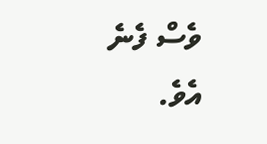ވެސް ފެނެ އެވެ.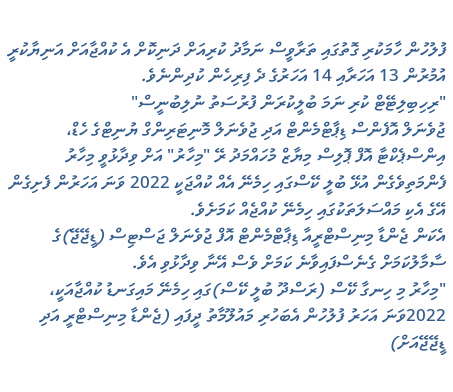ފުލުހުން ހާމަކުރި ގޮތުގައި ތަރާވީސް ނަމާދު ކުރިއަށް ދަނިކޮށް އެ ކުއްޖާއަށް އަނިޔާކުރީ އުމުރުން 13 އަހަރާއި 14 އަހަރުގެ ދެ ފިރިހެން ކުދިންނެވެ.
"ރިހިބިލިޓޭޓް ކުރި ނަމަ ބުލީކުރަން ފުރުސަތު ނުލިބުނީސް"
ޖުވެނަލް އޮފެންސް ޑިޕާޓްމެންޓް އަދި ޖުވެނަލް މޮނިޓަރިންގް ޔުނިޓްގެ ހެޑް، އިންސްޕެކްޓާ އޮފް ޕޮލިސް މިޔާޒް މުހައްމަދު ރޭ "މިހާރު" އަށް ވިދާޅުވީ މިހާރު ފެންމަތިވެގެން އުޅޭ ބުލީ ކޭސްގައި ހިމެނޭ އެއް ކުއްޖަކީ 2022 ވަނަ އަހަރުން ފެށިގެން އޭގެ އެކި މައްސަލަތަކުގައި ހިމެނޭ ކުއްޖެއް ކަމަށެވެ.
އެކަން ޖެންޑާ މިނިސްޓްރީއާ ޑިޕާޓްމެންޓް އޮފް ޖުވެނަލް ޖަސްޓިސް (ޑީޖޭޖޭ)ގެ ސާމާލުކަމަށް ގެނެސްފައިވާނެ ކަމަށް ވެސް އޭނާ ވިދާޅުވި އެވެ.
"މިހާރު މި ހިނގާ ކޭސް (ރަސްދޫ ބުލީ ކޭސް)ގައި ހިމެނޭ މައިގަނޑު ކުއްޖާއަކީ، 2022ވަނަ އަހަރު ފުލުހުން އެބަހުރި މައުލޫމާތު ދީފައި (ޖެންޑާ މިނިސްޓްރީ އަދި ޑީޖޭޖޭއަށް)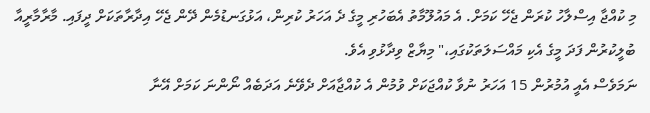މި ކުއްޖާ އިސްލާހު ކުރަން ޖެހޭ ކަމަށް. އެ މައުލޫމާތު އެބަހުރި މީގެ ދެ އަހަރު ކުރިން، އަޅުގަނޑުމެން ދޭން ޖެހޭ އިދާރާތަކަށް ދީފައި. މާރާމާރީއާ ބުލީކުރުން ފަދަ މީގެ އެކި މައްސަލަތަކުގައި،" މިޔާޒް ވިދާޅުވި އެވެ.
ނަމަވެސް އެއީ އުމުރުން 15 އަހަރު ނުވާ ކުއްޖަކަށް ވުމުން އެ ކުއްޖާއަށް ދެވޭނެ އަދަބެއް ނޯންނަ ކަމަށް އޭނާ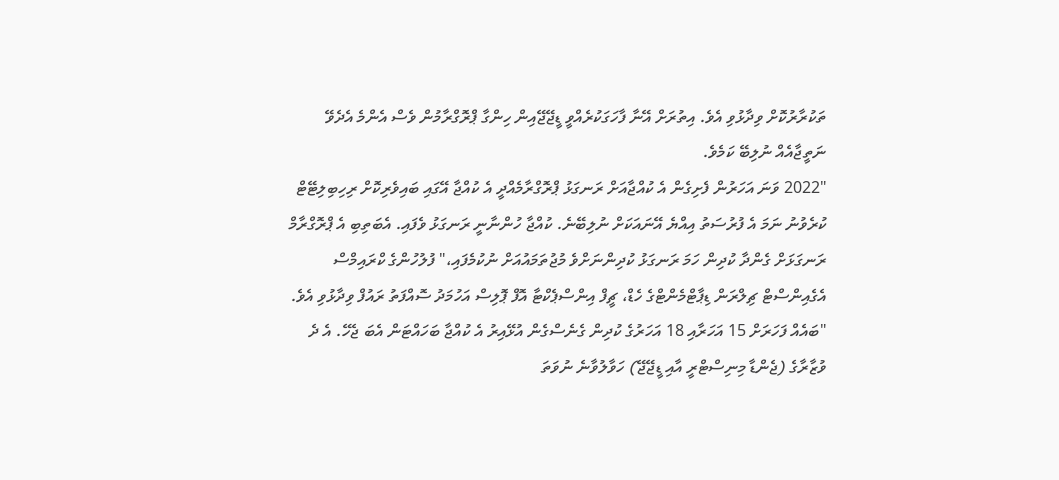ތަކުރާރުކޮށް ވިދާޅުވި އެވެ. އިތުރަށް އޭނާ ފާހަގަކުރެއްވީ ޑީޖޭޖޭއިން ހިންގާ ޕްރޮގްރާމުން ވެސް އެންމެ އެދެވޭ ނަތީޖާއެއް ނުލިބޭ ކަމެވެ.
"2022 ވަނަ އަހަރުން ފެށިގެން އެ ކުއްޖާއަށް ރަނގަޅު ޕްރޮގްރާމެއްދީ އެ ކުއްޖާ އޭގައި ބައިވެރިކޮށް ރިހިބިލިޓޭޓް ކުރެވުނު ނަމަ އެ ފުރުސަތު އިއްޔެ އޭނައަކަށް ނުލިބޭނެ. ކުއްޖާ ހުންނާނީ ރަނގަޅު ވެފައި. އެބަތިބި އެ ޕްރޮގްރާމް ރަނގަޅަށް ގެންދާ ކުދިން ހަމަ ރަނގަޅު ކުދިންނަށްވެ މުޖުތަމައުއަށް ނުކުމެފައި،" ފުލުހުންގެ ކްރައިމްސް އެގެއިންސްޓް ޗިލްރަން ޑިޕާޓްމެންޓްގެ ހެޑް، ޗީފް އިންސްޕެކްޓާ އޮފް ޕޮލިސް އަހުމަދު ސޮއްފަތު ރައުފް ވިދާޅުވި އެވެ.
"ބައެއް ފަހަރަށް 15 އަހަރާއި 18 އަހަރުގެ ކުދިން ގެނެސްގެން އުޅޭއިރު އެ ކުއްޖާ ބަހައްޓަން އެބަ ޖެހޭ. އެ ދެ ވުޒާރާގެ (ޖެންޑާ މިނިސްޓްރީ އާއި ޑީޖޭޖޭ) ހަވާލުވާނެ ނުވަތަ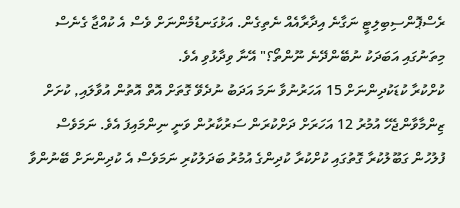ރެސްޕޮންސިބިލިޓީ ނަގާނެ އިދާރާއެއް ނެތިގެން. އަޅުގަނޑުމެންނަށް ވެސް އެ ކުއްޖާ ގެނެސް މިތަނުގައި އަބަދަކު ނުބޭންދޭނެ ނޫންތޯ؟" އޭނާ ވިދާޅުވި އެވެ.
ކުށްކުރާ ކުޑަކުދިންނަށް 15 އަހަރުނުވާ ނަމަ އަދަބު ނުދެވޭ ގޮތަށް އޮތް އޮތުން އުވާލައި, ކުށަށް ޒިންމާވާންޖެހޭ އުމުރު 12 އަހަރަށް ދަށްކުރަން ސަރުކާރުން ވަނީ ނިންމައިފަ އެވެ. ނަމަވެސް ފުލުހުން ގަބޫލުކުރާ ގޮތުގައި ކުށްކުރާ ކުދިންގެ އުމުރު ބަދަލުކުރި ނަމަވެސް އެ ކުދިންނަށް ބޭނުންވާ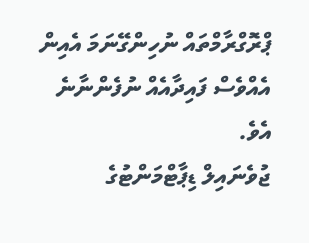ޕްރޮގްރާމްތައް ނުހިންގޭނަމަ އެއިން އެއްވެސް ފައިދާއެއް ނުފެންނާނެ އެވެ.
ޖުވެނައިލް ޑިޕާޓްމަންޓުގެ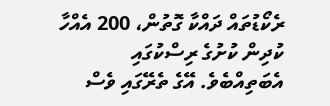ރެކޯޑުތައް ދައްކާ ގޮތުން، 200 އެއްހާ ކުދިން ކުށުގެ ރިސްކުގައި އެބަތިއްބެވެ. އޭގެ ތެރޭގައި ވެސް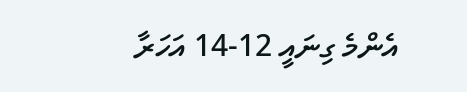އެންމެ ގިނައީ 12-14 އަހަރާ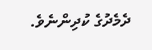ދެމެދުގެ ކުދިންނެވެ.